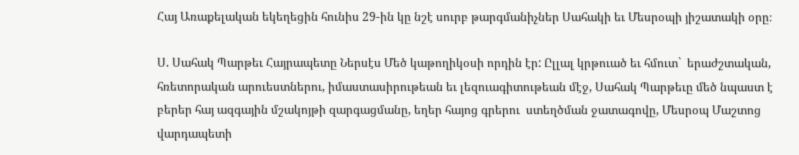Հայ Առաքելական եկեղեցին հունիս 29-ին կը նշէ սուրբ թարգմանիչներ Սահակի եւ Մեսրօպի յիշատակի օրը։

Ս. Սահակ Պարթեւ Հայրապետը Ներսէս Մեծ կաթողիկօսի որդին էր: Ըլլալ կրթուած եւ հմուտ`  երաժշտական, հռետորական արուեստներու, իմաստասիրութեան եւ լեզուագիտութեան մէջ, Սահակ Պարթեւը մեծ նպաստ է բերեր հայ ազգային մշակոյթի զարգացմանը, եղեր հայոց գրերու  ստեղծման ջատագովը, Մեսրօպ Մաշտոց վարդապետի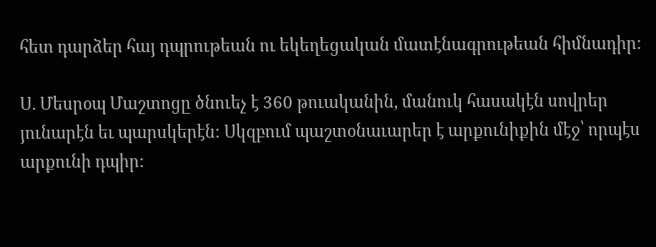հետ դարձեր հայ դպրութեան ու եկեղեցական մատէնագրութեան հիմնադիր:

Ս. Մեսրօպ Մաշտոցը ծնուեչ է 360 թուականին, մանուկ հասակէն սովրեր յունարէն եւ պարսկերէն: Սկզբում պաշտօնաւարեր է արքունիքին մէջ՝ որպէս արքունի դպիր: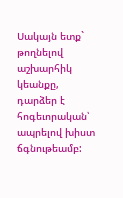Սակայն ետք` թողնելով աշխարհիկ կեանքը, դարձեր է հոգեւորական՝ ապրելով խիստ ճգնութեամբ: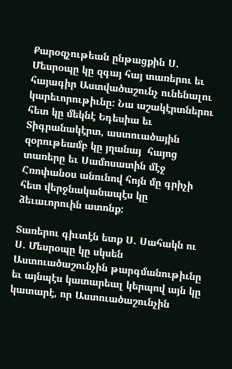Քարօզչութեան ընթացքին Ս. Մեսրօպը կը զգայ հայ տառերու եւ հայագիր Աստվածաշունչ ունենալու կարեւորութիւնը: Նա աշակէրտներու հետ կը մեկնէ Եդեսիա եւ Տիգրանակէրտ, աստուածային զօրութեամբ կը յղանայ  հայոց տառերը եւ Սամոսատին մէջ  Հռոփանօս անունով հոյն մը գրիչի հետ վերջնականապէս կը ձեւաւորուին ատոնք:

Տառերու գիւտէն ետք Ս. Սահակն ու Ս. Մեսրօպը կը սկսեն Աստուածաշունչին թարգմանութիւնը եւ այնպէս կատարեալ կերպով այն կը կատարէ, որ Աստուածաշունչին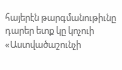հայերէն թարգմանութիւնը դարեր ետք կը կոչուի «Աստվածաշունչի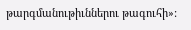թարգմանութիւններու թագուհի»: